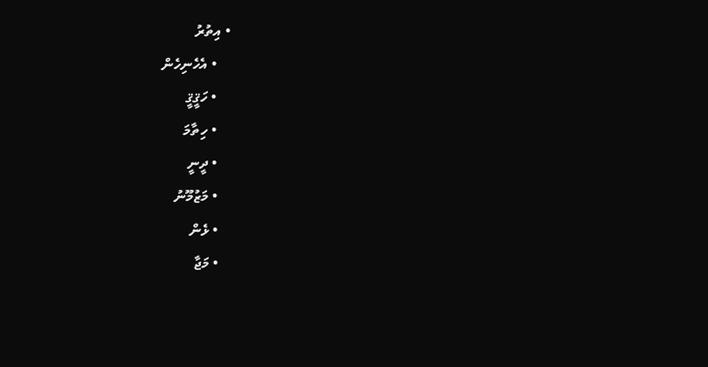• އިތުރު
    • އެހެނިހެން
    • ހަޤީޤީ
    • ހިތާމަ
    • ދީނީ
    • މަޒުމޫނު
    • ޅެން
    • މަޖާ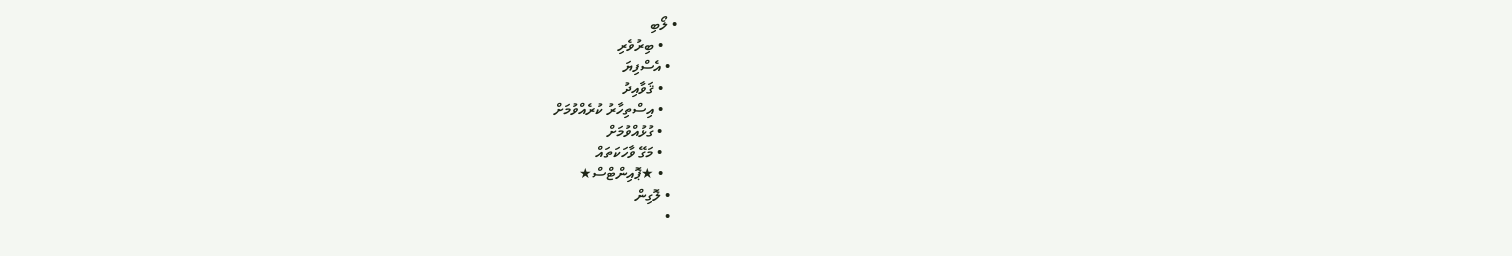• ލޯބި
    • ބިރުވެރި
  • އެސްފިޔަ
    • ޤަވާއިދު
    • އިސްތިހާރު ކުރެއްވުމަށް
    • ގުޅުއްވުމަށް
    • މަގޭ ވާހަކަތައް
    • ★ޕޮއިންޓްސް★
  • ލޮގިން
  •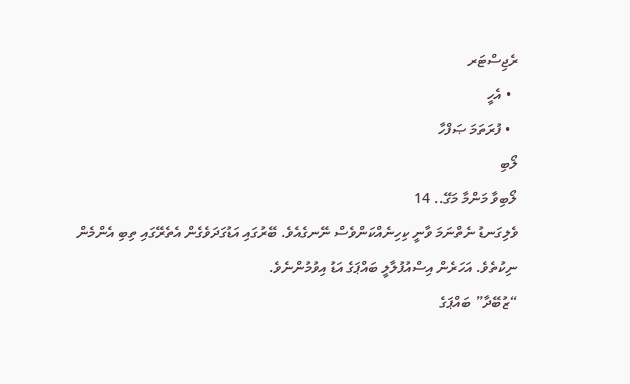ރެޖިސްޓަރ
  • އެހީ
  • ފުރަތަމަ ޞަފްހާ
ލޯބި
ލޯބިވާ މަންމާ މަގޭ.. 14
ވެލިގަނޑު ނެތްނަމަ ވާނީ ކިހިނެއްކަންވެސް ނޭނގެއެވެ. ބޭރުގައި އަޑުގަދަވެގެން އެތެރޭގައި ތިބި އެންމެން ނިކުތެވެ. އަހަރެން އިސްއުފުލާލީ ބައްޕަގެ އަޑު އިވުމުންނެވެ.
“ޒުބޭދާ” ބައްޕަގެ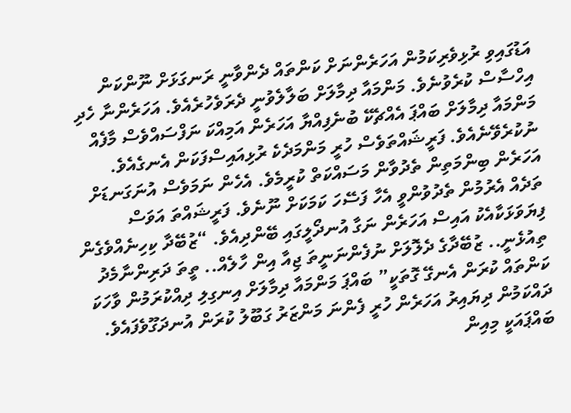އަޑުގައިވި ރުޅިވެރިކަމުން އަހަރެންނަށް ކަންތައް ދެންވާނީ ރަނގަޅަށް ނޫންކަން އިހްސާސް ކުރެވުނެވެ. މަންމައާ ދިމާލަށް ބަލާލެވުނީ ދެރަވެހުރެއެވެ. އަހަރެންނާ ހެދި މަންމައާ ދިމާލަށް ބައްޕަ އެއްޗެކޭ ބުނެފިއްޔާ އަހަރެން އަމިއްކަ ނަފްސައްވެސް މާފެއް ނުކުރެވޭނެއެވެ. ފަރީޝައްތަވެސް ހުރީ މަންމަދެކެ ރުޅިއައިސްފަކަން އެނގެއެވެ. އަހަރެން ބިންމަތިން ތެދުވާން މަސައްކަތް ކުރީމެވެ. އެހެން ނަމަވެސް އުނަގަނޑަށް ތަދެއް އެރުމުން ތެދުވުންވީ އެހާ ފަސޭހަ ކަމަކަށް ނޫނެވެ. ފަރީޝައްތަ އަވަސް ފިޔަވަޅަކާއެކު އައިސް އަހަރެން ނަގާ އުނދޯލީގައި ބޭންދިއެވެ. “ޒުބޭދާ ކިހިނެއްވެގެން ތިއުޅެނީ.. ޒުބޭދާގެ ދެލޮލަށް ނުފެންނަނީތަ ޖިއާ އިން ހާލެއް.. ތީތަ ދަރިންނާމެދު ކަންތައް ކުރަން އެނގޭ ގޮތަކީ” ބައްޕަ މަންމައާ ދިމާލަށް އިނގިލި ދިއްކުރަމުން ވާހަކަ ދައްކަމުން ދިޔައިރު އަހަރެން ހުރީ ފެންނަ މަންޒަރު ގަބޫލު ކުރަން އުނދަގޫވެފައެވެ. ބައްޕައަކީ މިއިން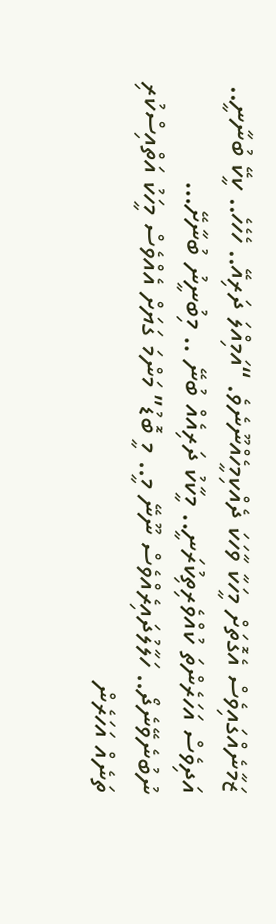ޒަމާނެއްގައިވެސް އެގޮތަށް މީހަކާ ވާހަކަ ދެއްކިމީހެއްނޫނެވެ. “އަމިއްލަ ދަރިއޭ.. ހެހެހެ.. ކީކޭ ބުނާނީ.. އަދިވެސް އަހަރެންތަ ކުއްވެރިތިކުރަނީ.. މީކާކު ދަރިއެއް ބުނޭ .. މިބުނީނު ބުނާށޭ… ނުބުނެވޭނެދޯ.. ހަލާލުދައިރެއްވެސް ނޫނޭ މީ.. މީ ބޮޑު” މަންމަ ގަޔަށް އެއްވެސް މީހަކު އަތްއިސްކުރި ތަނެއް އަހަރެން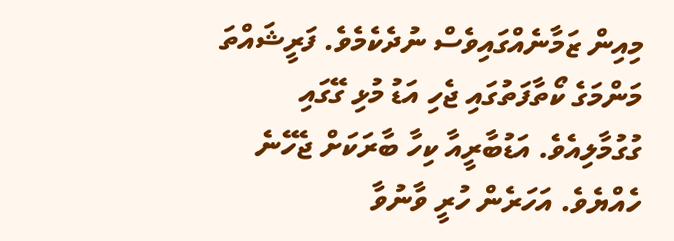މިއިން ޒަމާނެއްގައިވެސް ނުދެކެމެވެ. ފަރީޝައްތަ މަންމަގެ ކޯތާފަތުގައި ޖެހި އަޑު މުޅި ގޭގައި ގުގުމާލިއެވެ. އަޑުބާރީއާ ކިހާ ބާރަކަށް ޖެހޭނެ ހެއްޔެވެ. އަހަރެން ހުރީ ވާނުވާ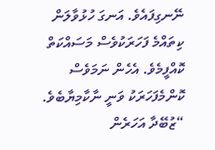ނޭނގިފައެވެ. އަނގަ ހުޅުވާލަން ކިތައްމެ ފަހަރަކުވެސް މަސައްކަތް ކޮއްފީމެވެ. އެހެން ނަމަވެސް ކޮންމެފަހަރަކު ވަނީ ނާކާމިޔާބެވެ. “ޒުބޭދާ އަހަރެން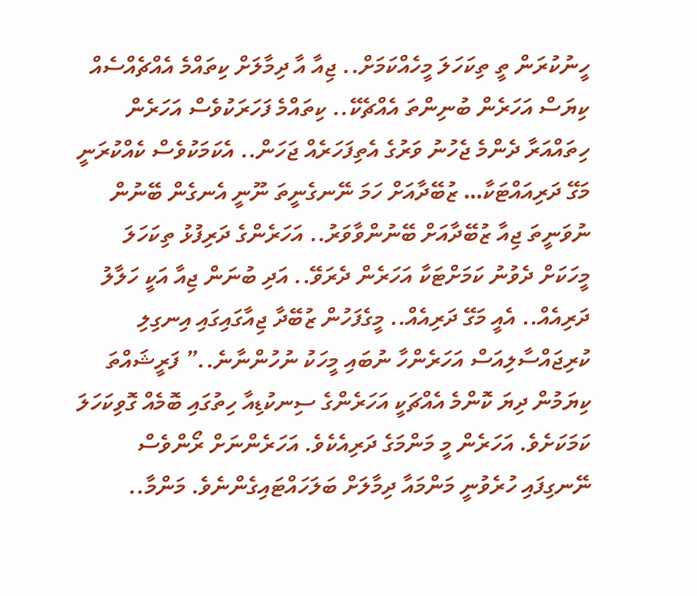ހީނުކުރަން ތީ ތިކަހަލަ މީހެއްކަމަށް.. ޖިއާ އާ ދިމާލަށް ކިތައްމެ އެއްޗެއްސެއް ކިޔަސް އަހަރެން ބުނިންތަ އެއްޗެކޭ.. ކިތައްމެ ފަހަރަކުވެސް އަހަރެން ހިތައްއަރާ ދެންމެ ޖެހުނު ވަރުގެ އެތިފަހަރެއް ޖަހަން.. އެކަމަކުވެސް ކެއްކުރަނީ މަގޭ ދަރިއައްޓަކާ… ޒުބޭދާއަށް ހަމަ ނޭނގެނީތަ ނޫނީ އެނގެން ބޭނުން ނުވަނީތަ ޖިއާ ޒުބޭދާއަށް ބޭނުންވާވަރު.. އަހަރެންގެ ދަރިފުޅު ތިކަހަލަ މީހަކަށް ދެވުނު ކަމަށްޓަކާ އަހަރެން ދެރަވޭ.. އަދި ބުނަން ޖިއާ އަކީ ހަލާލު ދަރިއެއް.. އެއީ މަގޭ ދަރިއެއް.. މީގެފަހުން ޒުބޭދާ ޖިއާގައިގައި އިނގިލި ކުރިޖައްސާލިއަސް އަހަރެންހާ ނުބައި މީހަކު ނުހުންނާނެ..” ފަރީޝައްތަ ކިޔަމުން ދިޔަ ކޮންމެ އެއްޗަކީ އަހަރެންގެ ސިނކުޑިއާ ހިތުގައި ބޮމެއް ގޮވިކަހަލަ ކަމަކަށެވެ. އަހަރެން މީ މަންމަގެ ދަރިއެކެވެ. އަހަރެންނަށް ރޯންވެސް ނޭނގިފައި ހުރެވުނީ މަންމައާ ދިމާލަށް ބަލަހައްޓައިގެންނެވެ. މަންމާ..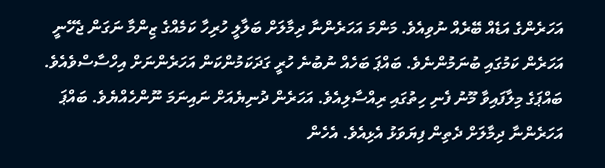އަހަރެންގެ އަޑެއް ބޭރެއް ނުވިއެވެ. މަންމަ އަހަރެންނާ ދިމާލަށް ބަލާލީ ހުރިހާ ކަމެއްގެ ޒިންމާ ނަގަން ޖެހޭނީ އަހަރެން ކަމުގައި ބުނަމުންނެވެ. ބައްޕަ ބަހެއް ނުބުނެ ހުރީ ގަދަކަމުންކަން އަހަރެންނަށް އިހްސާސްވެއެވެ. ބައްޕަގެ މިލާފައިވާ މޫނު ފެނި ހިތުގައި ރިއްސާލިއެވެ. އަހަރެން ދުނިޔެއަށް ނައިނަމަ ނޫންހެއްޔެވެ. ބައްޕަ އަހަރެންނާ ދިމާލަށް ދެތިން ފިޔަވަޅު އެޅިއެވެ. އެހެން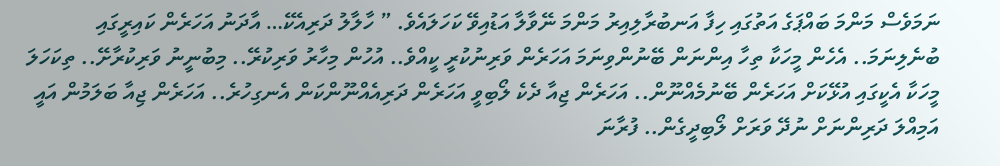ނަމަވެސް މަންމަ ބައްޕަގެ އަތުގައި ހިފާ އަނބުރާލިއިރު މަންމަ ނޭވާލާ އަޑުއިވޭ ކަހަލައެވެ. ” ހާލާލު ދަރިއެކޭ… އާދަނު އަހަރެން ކައިރީގައި ބުނެލިނަމަ.. އެހެން މީހަކާ ތިހާ އިންނަން ބޭނުންވިނަމަ އަހަރެން ވަރިނުކުރީ ކީއްވެ.. އުހުން މިހާރު ވަރިކުރޭ.. މިބުނީނު ވަރިކުރާށޭ.. ތިކަހަލަ މީހަކާ އެކީގައި އުޅޭކަށް އަހަރެން ބޭނުމެއްނޫން.. އަހަރެން ޖިއާ ދެކެ ލޯބިވީ އަހަރެން ދަރިއެއްނޫންކަން އެނގިހުރެ.. އަހަރެން ޖިއާ ބަލަމުން އައީ އަމިއްލަ ދަރިންނަށް ނުދޭ ވަރަށް ލޯބިދީގެން.. ފުރާނަ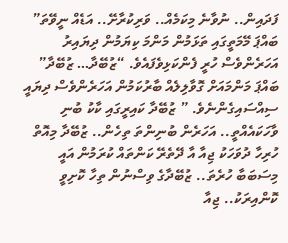ފަދައިން.. ނުވާނެ މިކަމެއް.. ވަރިކުރާށޭ.. އަޑެއް ނީވޭތަ” ބައްޕަ މޭމަތީގައި ތަޅަމުން މަންމަ ކިޔަމުން ދިޔައިރު އަހަރެންވެސް ހުރީ ފެންކަޅިވެފައެވެ. “ޒުބޭދާ… ޒުބޭދާ” ބައްޕަ މަންމައަށް ގޮވާލިލެއް ބާރުކަމުން އަހަރެންވެސް ދިޔައީ ސިއްސައިގެންނެވެ. ” ޒުބޭދާ ކައިރީގައި ކާކު ބުނި ވާހަކައެއްތީ.. އަހަރެން ބުނިންތަ ތިހެން.. ޒުބޭދާ މިއޮތް ހުރިހާ ދުވަހަކު ޖިއާ އާ ދޭތެރޭ ކަންތައް ކުރަމުން އައީ މިސަބަބާ ހުރެތަ.. ޒުބޭދާގެ ވިސްނުން ތިހާ ކޮށިވީ ކޮންއިރަކު.. ޖިއާ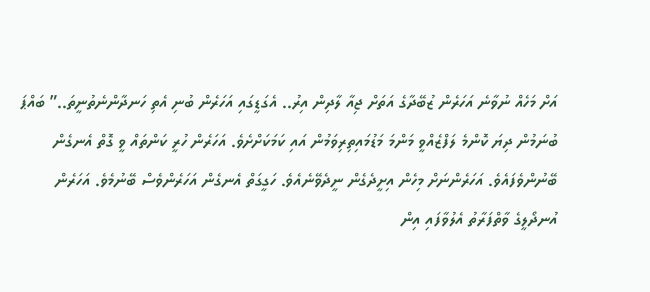އަށް މަހެއް ނުވާނެ އަހަރެން ޒުބޭދާގެ އަތަށް ޖިއާ ލާދިން އިރު.. އެގަޑީގައި އަހަރެން ބުނި އެތި ހަނދާންނެތުނީތަ..” ބައްޕަ ބުނަމުން ދިޔަ ކޮންމެ ލަފްޒެއްވީ މަންމަ މަޑުމައިތިރިވަމުން އައި ކަމަކަށްށެވެ. އަހަރެން ހުރީ ކަންތައް ވީ ގޮތް އެނގެން ބޭނުންވެފައެވެ. އަހަރެންނަށް މިހެން އިށީދެގެން ނީދެވޭނެއެވެ. ހަގީގަތް އެނގެން އަހަރެންވެސް ބޭނުމެވެ. އަހަރެން އުނދޯލީގެ ވާތްފަރާތު އެލުވާފައި އިން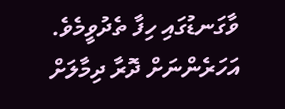ވާގަނޑުގައި ހިފާ ތެދުވީމެވެ. އަހަރެންނަށް ދޮރާ ދިމާލަށް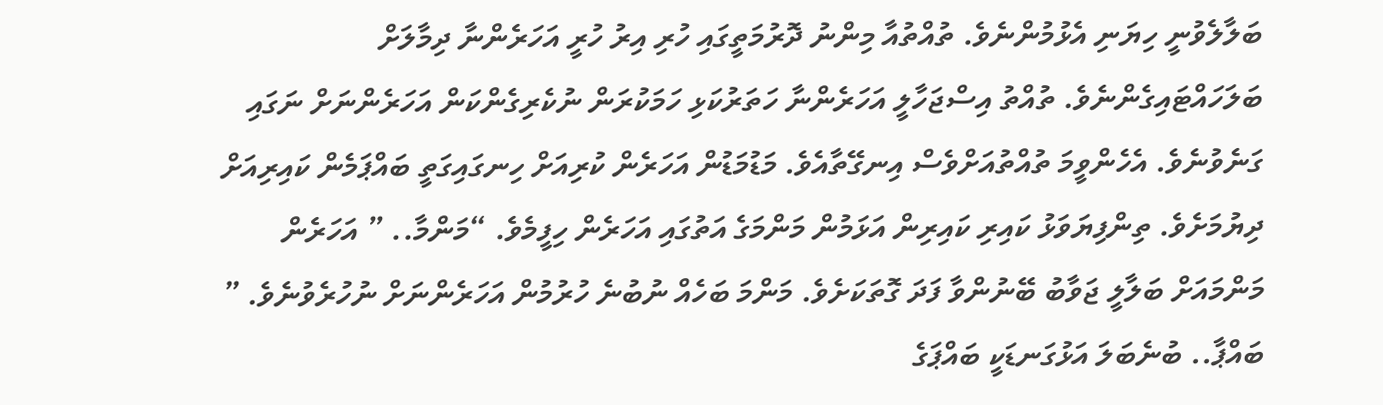ބަލާލެވުނީ ހިޔަނި އެޅުމުންނެވެ. ތުއްތުއާ މިންނު ދޮރުމަތީގައި ހުރި އިރު ހުރީ އަހަރެންނާ ދިމާލަށް ބަލަހައްޓައިގެންނެވެ. ތުއްތު އިސްޖަހާލީ އަހަރެންނާ ހަތަރުކަޅި ހަމަކުރަން ނުކެރިގެންކަން އަހަރެންނަށް ނަގައި ގަނެވުނެވެ. އެހެންވީމަ ތުއްތުއަށްވެސް އިނގޭތާއެވެ. މަޑުމަޑުން އަހަރެން ކުރިއަށް ހިނގައިގަތީ ބައްޕަމެން ކައިރިއަށް ދިޔުމަށެވެ. ތިންފިޔަވަޅު ކައިރި ކައިރިން އަޅަމުން މަންމަގެ އަތުގައި އަހަރެން ހިފީމެވެ. “މަންމާ.. ” އަހަރެން މަންމައަށް ބަލާލީ ޖަވާބު ބޭނުންވާ ފަދަ ގޮތަކަށެވެ. މަންމަ ބަހެއް ނުބުނެ ހުރުމުން އަހަރެންނަށް ނުހުރެވުނެވެ. ” ބައްޕާ.. ބުނެބަލަ އަޅުގަނޑަކީ ބައްޕަގެ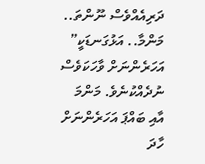ދަރިއެއްވެސް ނޫންތަ.. މަންމާ.. އަޅުގަނޑަކީ” އަހަރެންނަށް ވާހަކަވެސް ނުދެއްކުނެވެ. މަންމަ އާއި ބައްޕަ އަހަރެންނަށް ހާދަ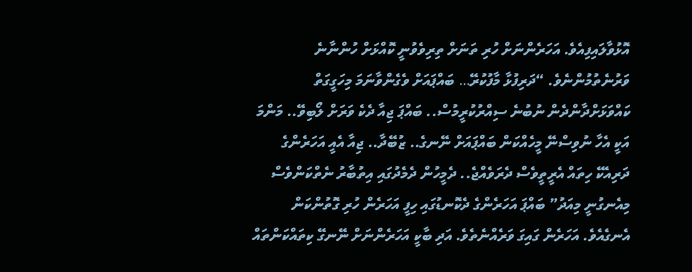އޮޅުވާލައިފިއެވެ. އަހަރެންނަށް ހުރި ތަނަށް ތިރިވެވުނީ ކޮއްޅަށް ހުންނާނެ ވަރުނެތުމުންނެވެ. “ދަރިފުޅާ މާފުކުރޭ… ބައްޕައަށް ވެގެންވާނަމަ މިހަގީގަތް ކައްވަޅަށްދާންދެން ނުބުނެ ސިއްރުކުރީމުސް.. ބައްޕަ ޖިއާ ދެކެ ވަރަށް ލޯބިވޭ.. މަންމަ އަކީ އެހާ ނުވިސްނޭ މީހެއްކަން ބައްޕައަށް ނޭނގެ.. ޒުބޭދާ.. ޖިއާ އެއީ އަހަރެންގެ ދަރިއެކޭ ހިތައް އެރީތީވެސް ދެރަވެއްޖެ.. ދެމީހުން ދެމެދުގައި އިތުބާރު ނެތްކަންވެސް މިއެނގުނީ މިއަދު” ބައްޕަ އަހަރެންގެ ދެކޮނޑުގައި ހިފީ އަހަރެން ހުރި ގޮތުންކަން އެނގެއެވެ. އަހަރެން ގައިގަ ވަރެއްނެތެވެ. އަދި ބާކީ އަހަރެންނަށް ނޭނގޭ ކިތައްކަންތައް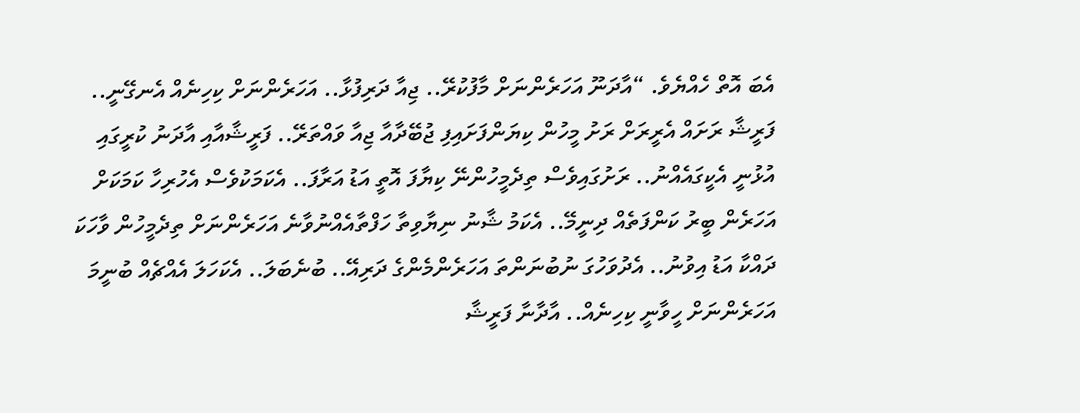އެބަ އޮތް ހެއްޔެވެ. “އާދަނޫ އަހަރެންނަށް މާފުކުރޭ.. ޖިއާ ދަރިފުޅާ.. އަހަރެންނަށް ކިހިނެއް އެނގޭނީ.. ފަރީޝާ ރަށައް އެރީރަށް ރަށު މީހުން ކިޔަންފަށައިފި ޖުބޭދާއާ ޖިއާ ވައްތަރޭ.. ފަރީޝާއާއި އާދަނު ކުރީގައި އުޅުނީ އެކީގައެއްނު.. ރަށުގައިވެސް ތިދެމީހުންނޭ ކިޔާފަ އޮތީ އަޑު އަރާފަ.. އެކަމަކުވެސް އެހުރިހާ ކަމަކަށް އަހަރެން ބީރު ކަންފަތެއް ދިނީމޭ.. އެކަމު ޝާނު ނިޔާވިތާ ހަފްތާއެއްނުވާނެ އަހަރެންނަށް ތިދެމީހުން ވާހަކަ ދައްކާ އަޑު އިވުނު.. އެދުވަހުގަ ނުބުނަންތަ އަހަރެންމެންގެ ދަރިއޭ.. ބުނެބަލަ.. އެކަހަލަ އެއްޗެއް ބުނީމަ އަހަރެންނަށް ހީވާނީ ކިހިނެއް.. އާދާނާ ފަރީޝާ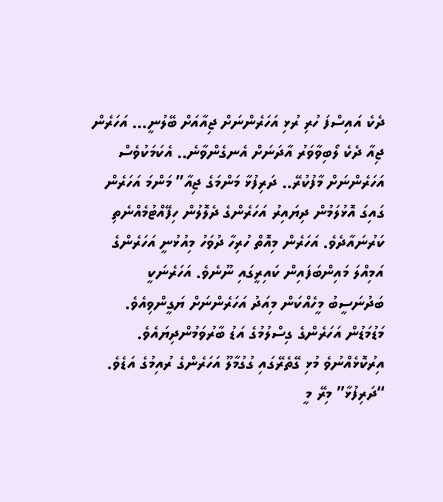ދެކެ އައިސްފަ ހުރި ރުޅި އަހަރެންނަށް ޖިއާއަށް ބޭލުނީ… އަހަރެން ޖިއާ ދެކެ ލޯބިވާވަރު އާދަނަށް އެނގެންވާނެ.. އެކަމަކުވެސް އަހަރެންނަށް މާފުކުރޭ.. ދަރިފުޅާ މަންމަގެ ޖިއާ” މަންމަ އަހަރެން ގައިގަ އޮޅުލަމުން ދިޔައިރު އަހަރެންގެ ދެލޮލުން ހިފޭއްޓުމެއްނެތި ކަރުނައާދެވެ. އަހަރެން މިއޮތް ހުރިހާ ދުވަހު މިއުޅުނީ އަހަރެންގެ އަމިއްލަ މައިންބަފައިން ކައިރީގައި ނޫނެވެ. އަހަރެނަކީ ބަދުނަސީބު މީހެއްކަން މިއަދު އަހަރެންނަށް ޔަގީންވިއެވެ. މަޑުމަޑުން އަހަރެންގެ ގިސްލުމުގެ އަޑު ބާރުވަމުންދިޔައެވެ. އިރުކޮޅެއްނުވެ މުޅި ގޭތެރޭގައި ގުގުމާލޫ އަހަރެންގެ ރުއިމުގެ އަޑެވެ. “ދަރިފުޅާ” މިރޭ މީ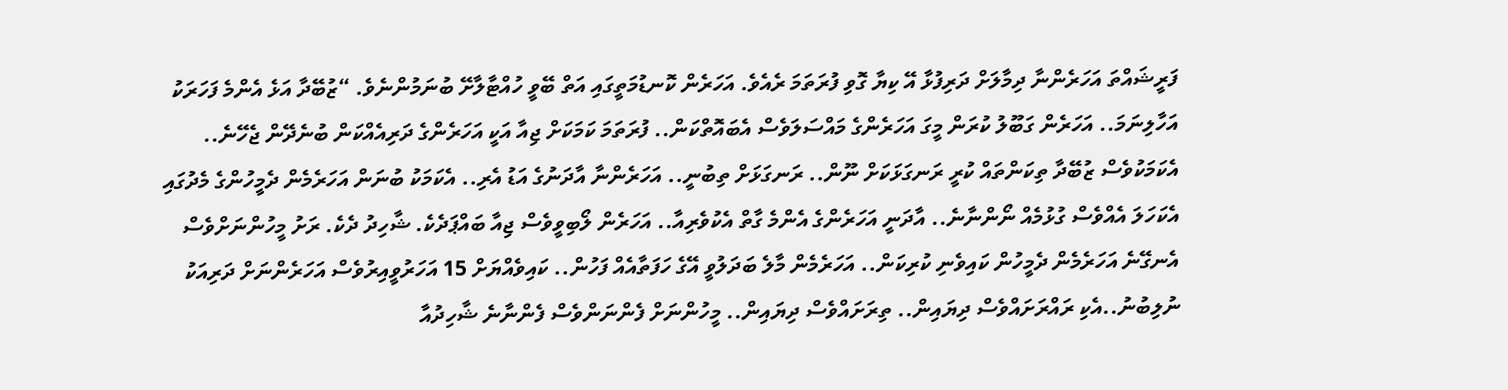ފަރީޝައްތަ އަހަރެންނާ ދިމާލަށް ދަރިފުޅާ އޭ ކިޔާ ގޮވި ފުރަތަމަ ރެއެވެ. އަހަރެން ކޮނޑުމަތީގައި އަތް ބޭވީ ހުއްޓާލާށޭ ބުނަމުންނެވެ. “ޒުބޭދާ އަޅެ އެންމެ ފަހަރަކު އަހާލިނަމަ.. އަހަރެން ގަބޫލު ކުރަން މީގަ އަހަރެންގެ މައްސަލަވެސް އެބައޮތްކަން.. ފުރަތަމަ ކަމަކަށް ޖިއާ އަކީ އަހަރެންގެ ދަރިއެއްކަން ބުނެދޭން ޖެހޭނެ.. އެކަމަކުވެސް ޒުބޭދާ ތިކަންތައް ކުރީ ރަނގަޅަކަށް ނޫން.. ރަނގަޅަށް ތިބުނީ.. އަހަރެންނާ އާދަނުގެ އަޑު އެރި.. އެކަމަކު ބުނަން އަހަރެމެން ދެމީހުންގެ މެދުގައި އެކަހަލަ އެއްވެސް ގުޅުމެއް ނޯންނާނެ.. އާދަނީ އަހަރެންގެ އެންމެ ގާތް އެކުވެރިއާ.. އަހަރެން ލޯބިވީވެސް ޖިއާ ބައްޕަދެކެ. ޝާހިދު ދެކެ. ރަށު މީހުންނަށްވެސް އެނގޭނެ އަހަރެމެން ދެމީހުން ކައިވެނި ކުރިކަން.. އަހަރެމެން މާލެ ބަދަލުވީ އޭގެ ހަފަތާއެއް ފަހުން.. ކައިވެއްޔަށް 15 އަހަރުވީއިރުވެސް އަހަރެންނަށް ދަރިއަކު ނުލިބުނު..އެކި ރައްރަށައްވެސް ދިޔައިން.. ތިރަށައްވެސް ދިޔައިން.. މީހުންނަށް ފެންނަންވެސް ފެންނާނެ ޝާހިދުއާ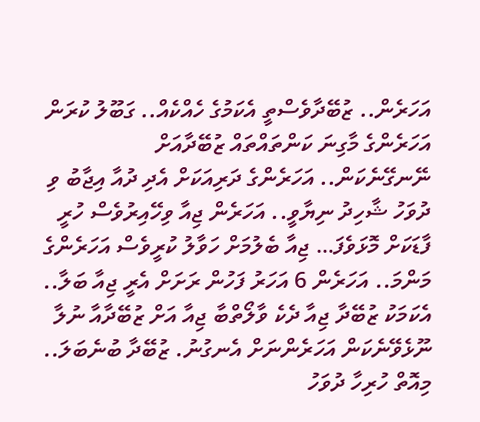އަހަރެން.. ޒުބޭދާވެސްތީ އެކަމުގެ ހެއްކެއް.. ގަބޫލު ކުރަން އަހަރެންގެ މާގިނަ ކަންތައްތައް ޒުބޭދާއަށް ނޭނގޭނެކަން.. އަހަރެންގެ ދަރިއަކަށް އެދި ދުއާ އިޖާބު ވި ދުވަހު ޝާހިދު ނިޔާވީ.. އަހަރެން ޖިއާ ވިހޭއިރުވެސް ހުރީ ފާޑަކަށް މޮޅަވެފަ… ޖިއާ ބެލުމަށް ހަވާލު ކުރީވެސް އަހަރެންގެ މަންމަ.. އަހަރެން 6 އަހަރު ފަހުން ރަށަށް އެރީ ޖިއާ ބަލާ.. އެކަމަކު ޒުބޭދާ ޖިއާ ދެކެ ވާލޯތްބާ ޖިއާ އަށް ޒުބޭދާއާ ނުލާ ނޫޅެވޭނެކަން އަހަރެންނަށް އެނގުނު. ޒުބޭދާ ބުނެބަލަ.. މިއޮތް ހުރިހާ ދުވަހު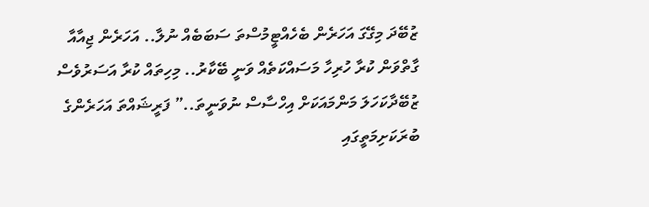ޒުބޭދަ މިގޭގަ އަހަރެން ބެހެއްޓީމުސްތަ ސަބަބެއް ނުލާ.. އަހަރެން ޖިއާއާ ގާތްވަން ކުރާ ހުރިހާ މަސައްކަތެއް ވަނީ ބޭކާރު.. މިހިތައް ކުރާ އަސަރުވެސް ޒުބޭދާކަހަލަ މަންމައަކަށް އިހްސާސް ނުވަނީތަ..” ފަރީޝައްތަ އަހަރެންގެ ބުރަކަށިމަތީގައި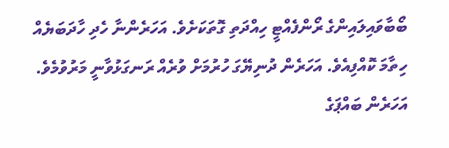ބޯބާވައިލައިންގެ ރޯންފެއްޓީ ހިއްދަތި ގޮތަކަށެވެ. އަހަރެންނާ ހެދި ހާދަބަޔެއް ހިތާމަ ކޮއްފިއެވެ. އަހަރެން ދުނިޔޭގަ ހުރުމަށް ވުރެއް ރަނގަޅުވާނީ މަރުވުމެވެ. އަހަރެން ބައްޕަގެ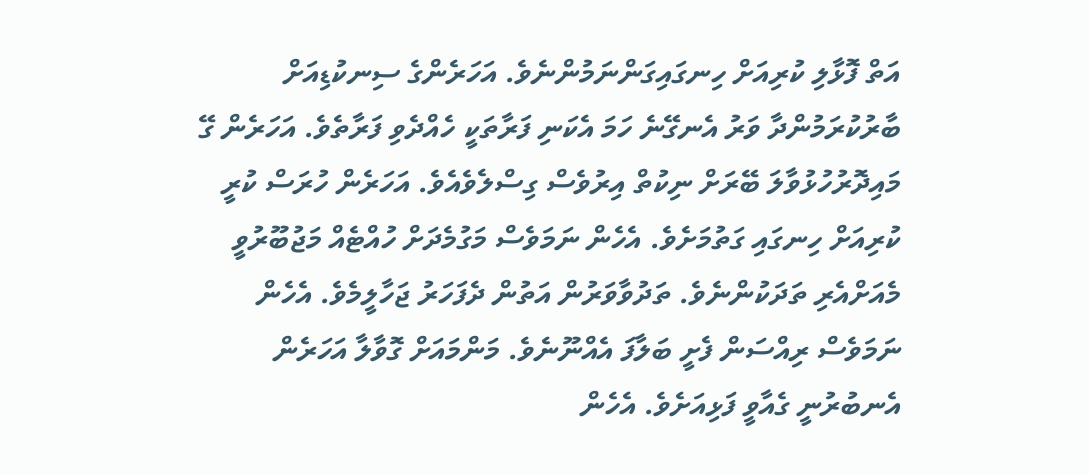އަތް ފޮޅާލި ކުރިއަށް ހިނގައިގަންނަމުންނެވެ. އަހަރެންގެ ސިނކުޑިއަށް ބާރުކުރަމުންދާ ވަރު އެނގޭނެ ހަމަ އެކަނި ފަރާތަކީ ހެއްދެވި ފަރާތެވެ. އަހަރެން ގޭ މައިދޮރުހުޅުވާލަ ބޭރަށް ނިކުތް އިރުވެސް ގިސްލެވެއެވެ. އަހަރެން ހުރަސް ކުރީ ކުރިއަށް ހިނގައި ގަތުމަށެވެ. އެހެން ނަމަވެސް މަގުމެދަށް ހުއްޓެއް މަޖުބޫރުވީ މެއަށްއެރި ތަދަކުންނެވެ. ތަދުވާވަރުން އަތުން ދެފަހަރު ޖަހާލީމެވެ. އެހެން ނަމަވެސް ރިއްސަން ފެށީ ބަލާފަ އެއްނޫނެވެ. މަންމައަށް ގޮވާލާ އަހަރެން އެނބުރުނީ ގެއާވީ ފަޅިއަށެވެ. އެހެން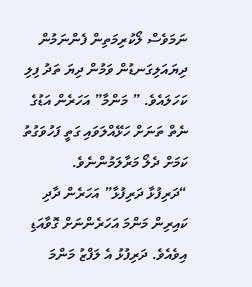ނަމަވެސް ލޯކުރިމަތިން ފެންނަމުން ދިޔައަލިގަނޑުން ވަމުން ދިޔަ ތަދު ފިލި ކަހަލައެވެ. ” މަންމާ” އަހަރެން އަޑުގެ ނެތް ތަނަށް ހަޅޭއްލަވައި ގަތީ ފަހުވަގުތު ކަމަށް ދެލޯ މަރާލަމުންނެވެ.
“ދަރިފުޅާ ދަރިފުޅާ” އަހަރެން ދާދި ކައިރިން މަންމަ އަހަރެންނަށް ގޮވާއަޑި އިވެއެވެ. ދަރިފުޅު އެ ލަފްޒު މަންމަ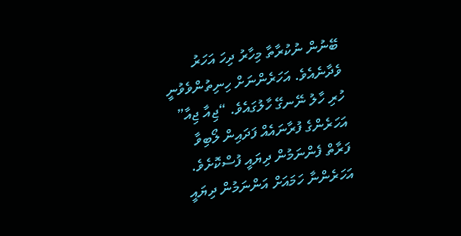ބޭނުން ނުކުރާތާ މިހާރު ދިހަ އަހަރު ވެދާނެއެވެ. އަހަރެންނަށް ހިނިތުންވެވުނީ ހުރި ހާލު ނޭނގޭ ހާލުގައެވެ. “ޖިއާ ޖިއާ” އަހަރެންގެ ފުރާނައެއް ފަދައިން ލޯބިވާ ފަރާތް ފެންނަމުން ދިޔައީ ފުސްކޮށެވެ. އަހަރެންނާ ހަމައަށް އަންނަމުން ދިޔައީ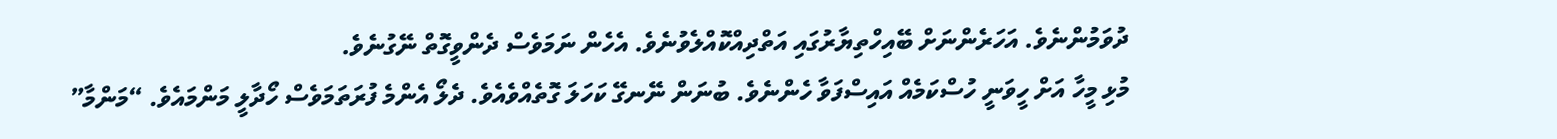ދުވަމުންނެވެ. އަހަރެންނަށް ބޭއިހްތިޔާރުގައި އަތްދިއްކޮއްލެވުނެވެ. އެހެން ނަމަވެސް ދެންވީގޮތް ނޭގުނެވެ.
މުޅި މީހާ އަށް ހީވަނީ ހުސްކަމެއް އައިސްފަވާ ހެންނެވެ. ބުނަން ނޭނގޭ ކަހަލަ ގޮތެއްވެއެވެ. ދެލޯ އެންމެ ފުރަތަމަވެސް ހޯދާލީ މަންމައެވެ. “މަންމާ”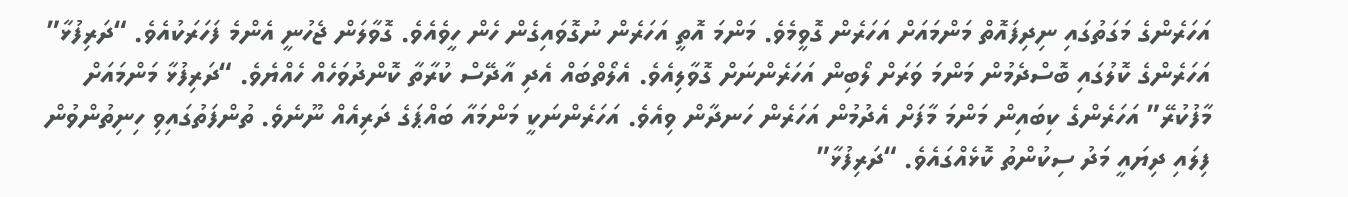އަހަރެންގެ މަގަތުގައި ނިދިފައޮތް މަންމައަށް އަހަރެން ގޮވީމެވެ. މަންމަ އޮތީ އަހަރެން ނުގޮވައިގެން ހެން ހީވެއެވެ. ގޮވާލަން ޖެހުނީ އެންމެ ފަހަރަކުއެވެ. “ދަރިފުޅާ” އަހަރެންގެ ކޮލުގައި ބޮސްދެމުން މަންމަ ވަރަށް ލޯބިން އަހަރެންނަށް ގޮވާލިއެވެ. އެލޯތްބައް އެދި އާދޭސް ކުރާތާ ކޮންދުވަހެއް ހެއްޔެވެ. “ދަރިފުޅާ މަންމައަށް މާފުކުރޭ” އަހަރެންގެ ކިބައިން މަންމަ މާފަށް އެދުމުން އަހަރެން ހަނދާން ވިއެވެ. އަހަރެންނަކީ މަންމައާ ބައްޕަގެ ދަރިއެއް ނޫނެވެ. ތުންފަތުގައިވި ހިނިތުންވުން ފިލައި ދިޔައީ މަދު ސިކުންތު ކޮޅެއްގައެވެ. “ދަރިފުޅާ”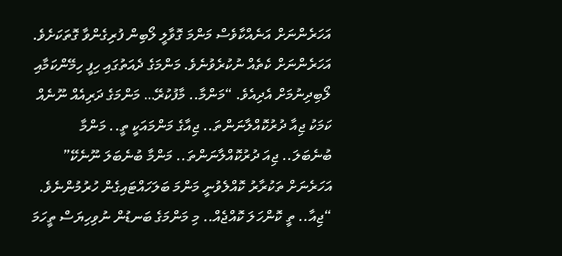އަހަރެންނަށް އަނެއްކާވެސް މަންމަ ގޮވާލީ ލޯބިން ފުރިގެންވާ ގޮތަކަށެވެ. އަހަރެންނަށް ކެތެއް ނުކުރެވުނެވެ. މަންމަގެ ދެއަތުގައި ހިފީ ހިމޭންކަމާއި ލޯބިދިނުމަށް އެދިއެވެ. “މަންމާ.. މާފުކުރޭ… މަންމަގެ ދަރިއެއް ނޫނެއް ކަމަކު ޖިއާ ދުރުކޮއްލާނަންތަ.. ޖިއާގެ މަންމައަކީ ތީ.. މަންމާ ބުނެބަލަ.. ޖިއަ ދުރުކޮއްލާނަންތަ.. މަންމާ ބުނެބަލަ ނޫނެކޭ” އަހަރެނަށް ތަކުރާރު ކޮއްލެވުނީ މަންމަ ބަލަހައްޓައިގެން ހުރުމުންނެވެ. “ޖިއާ.. ތީ ކޮންހަލަ ކޮއްޖެއް.. މި މަންމަގެ ބަނޑުން ނުވިހިޔަސް ތީހަމަ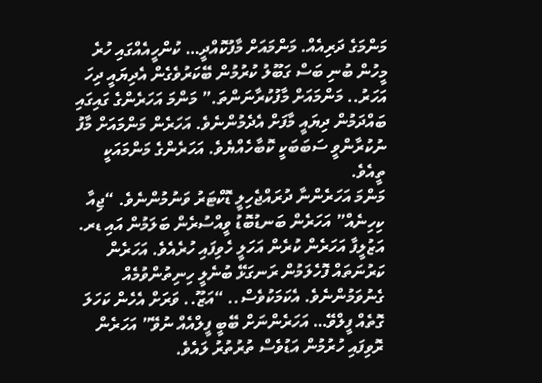މަންމަގެ ދަރިއެއް. މަންމައަށް މާފުކޮއްދީ… ކުންހީއެއްގައި ހުރެ މީހުން ބުނި ބަސް ގަބޫލު ކުރުމުން ބޭކަރުވެގެން އެދިޔައީ ދިހަ އަހަރު.. މަންމައަށް މާފުކުރާނަންތަ.” މަންމަ އަހަރެންގެ ގައިގައި ބައްދަމުން ދިޔައީ މާފަށް އެދެމުންނެވެ. އަހަރެން މަންމައަށް މާފު ނުކުރާންވީ ސަބަބަކީ ކޮބާހެއްޔެވެ. އަހަރެންގެ މަންމައަކީ ތީއެވެ.
މަންމަ އަހަރެންނާ ދުރައްޖެހިލީ ޑޮކްޓަރު ވަނުމުންނެވެ. “ޖިއާ ކިހިނެއް” އަހަރެން ބަނޑުބޮޑު ވީއްސުރެން ބަލަމުން އައި ޑރ. އަޒުލީފާ އަހަރެން ކުރެން އަހަލީ ހެވިފައި ހުރެއެވެ. އަހަރެން ކަރުނަތައް ފޮހެލަމުން ރަނގަޅޭ ބުނެލީ ހިނިތުންވުމެއް ގެނުވަމުންނެވެ. އެކަމަކުވެސް.. “އަޒޫ.. ވަރަށް އެހެން ކަހަލަ ގޮތެއް ފީލްވޭ… އަހަރެންނަށް ބޭބީ ފީލްއެއް ނުވޭ” އަހަރެން ރޮވިފައި ހުރުމުން އަޑުވެސް ތުރުތުރު ލައެވެ.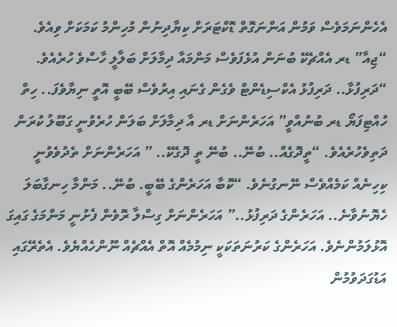އެހެންނަމަވެސް ވަމުން އަންނަގޮތް ޑޮކްޓަރަށް ކިޔާދިނުން މުހިންމު ކަމަކަށް ވިއެވެ. “ޖިއާ” ޑރ އެއްޗެކޭ ބުނަން އުޅެފަވެސް މަންމައާ ދިމާލަށް ބަލާލީ ހާސްވެ ހުރެއެވެ. “ދަރިފުޅާ.. ދަރިފުޅު އެކްސިޑެންޓް ވެގެން ގެނައި އިރުވެސް ބޭބީ އޮތީ ނިޔާވެފަ.. ހިތް ހުއްޓިފަޔޯ ޑރ ބުނުއްވީ” އަހަރެންނަށް ޑރ އާ ދިމާލަށް ބަލަން ހުރެވުނީ ގަބޫލު ކުރަން ދަތިވެހުރެއެވެ. “ތީދޮގެއް.. ބުނޭ.. ބުނޭ ތީ ދޮގެކޭ.. ” އަހަރެންނަށް ތެދުވެވުނީ ކިހިނެއް ކަމެއްވެސް ނޭނގުނެވެ. “ކޮބާ އަހަރެންގެ ބޭބީ. ބުނޭ.. މަންމާ ހިނގާބަލަ ހެޔޮނުވާނެ.. އަހަރެންގެ ދަރިފުޅު..” އަހަރެންނަށް ގިސްލާ ރޮވެން ފެށުނީ މަންމަގެ ގައިގަ އޮޅުލަމުންނެވެ. އަހަރެންގެ ކަރުނަތަކަކީ ނިމުމެއް އޮތް އެއްޗެއް ނޫންހެއްޔެވެ. އެތެރޭގައި އަޑުގަދަވުމުން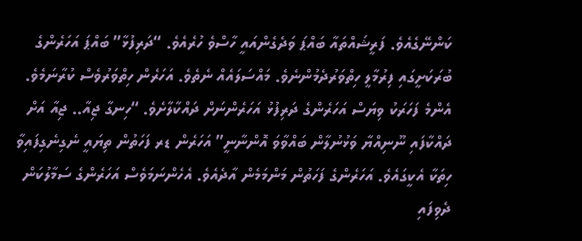ކަންނޭގެއެވެ. ފަރީޝައްތައާ ބައްޕަ ވަދެގެންއައީ ހާސްވެ ހުރެއެވެ. “ދަރިފުޅާ” ބައްޕަ އަހަރެންގެ ބުރަކަށީގައި ފިރުމާލީ ހިތްވަރުދެމުންނެވެ. މައްސަލައެއް ނެތެވެ. އަހަރެން ހިތްވަރުވެސް ކުރާނަމެވެ. އެންމެ ފަހަރަކު ވިޔަސް އަހަރެންގެ ދަރިފުޅު އަހަރެންނަށް ދައްކާލާށެވެ. “ހިނގާ ޖިއާ.. ޖިއާ އަށް ދައްކާފައި ނޫނިއްޔާ ވަޅުނުލާން ބައްވާވަ އޮންނާނީ” އަހަރެން ޑރ ފަހަތުން ތިޔައީ ނެގިނެގިފައިވާ ހިތަކާ އެކީގައެވެ. އަހަރެންގެ ފަހަތުން މަންމަމެން އާދެއެވެ. އެހެންނަމަވެސް އަހަރެންގެ ސަމާލުކަން ދެވިފައި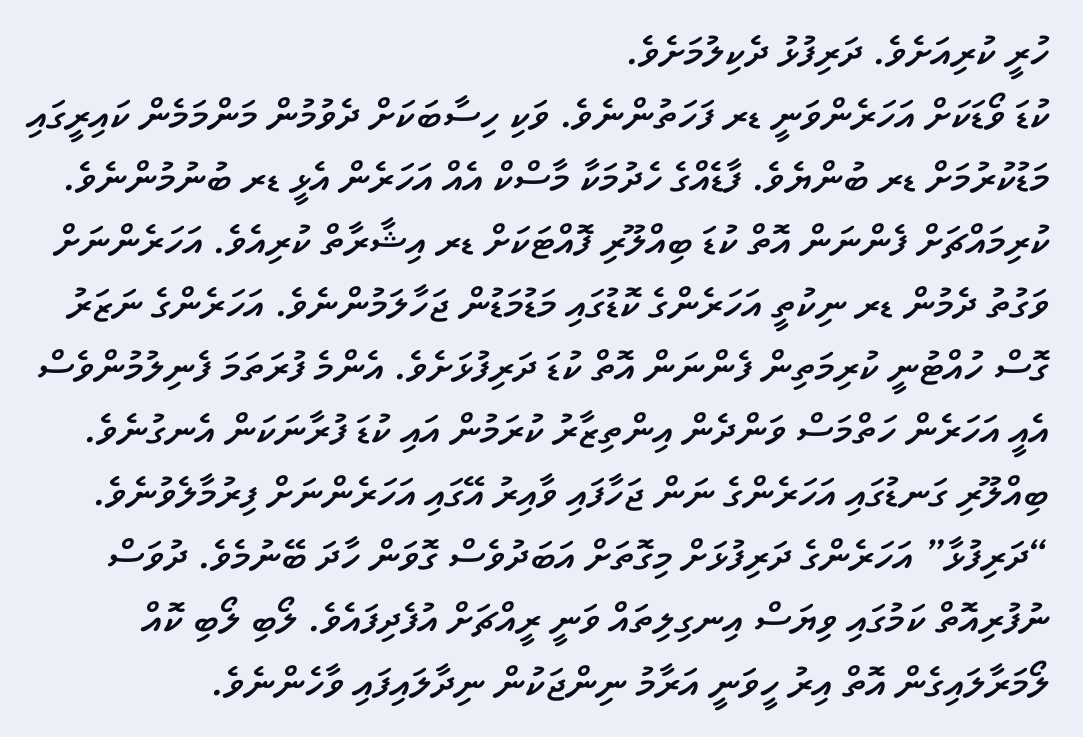ހުރީ ކުރިއަށެވެ. ދަރިފުޅު ދެކިލުމަށެވެ.
ކުޑަ ވޯޑަކަށް އަހަރެންވަނީ ޑރ ފަހަތުންނެވެ. ވަކި ހިސާބަކަށް ދެވުމުން މަންމަމެން ކައިރީގައި މަޑުކުރުމަށް ޑރ ބުންޔެވެ. ފާޑެއްގެ ހެދުމަކާ މާސްކް އެއް އަހަރެން އެޅީ ޑރ ބުނުމުންނެވެ. ކުރިމައްޗަށް ފެންނަން އޮތް ކުޑަ ބިއްލޫރި ފޮއްޓަކަށް ޑރ އިޝާރާތް ކުރިއެވެ. އަހަރެންނަށް ވަގުތު ދެމުން ޑރ ނިކުތީ އަހަރެންގެ ކޮޑުގައި މަޑުމަޑުން ޖަހާލަމުންނެވެ. އަހަރެންގެ ނަޒަރު ގޮސް ހުއްޓުނީ ކުރިމަތިން ފެންނަން އޮތް ކުޑަ ދަރިފުޅަށެވެ. އެންމެ ފުރަތަމަ ފެނިލުމުންވެސް އެއީ އަހަރެން ހަތްމަސް ވަންދެން އިންތިޒާރު ކުރަމުން އައި ކުޑަ ފުރާނަކަން އެނގުނެވެ. ބިއްލޫރި ގަނޑުގައި އަހަރެންގެ ނަން ޖަހާފައި ވާއިރު އޭގައި އަހަރެންނަށް ފިރުމާލެވުނެވެ. “ދަރިފުޅާ” އަހަރެންގެ ދަރިފުޅަށް މިގޮތަށް އަބަދުވެސް ގޮވަން ހާދަ ބޭނުމެވެ. ދުވަސް ނުފުރިއޮތް ކަމުގައި ވިޔަސް އިނގިލިތައް ވަނީ ރީއްޗަށް އުފެދިފައެވެ. ލޯބި ލޯބި ކޮއް ލޯމަރާލައިގެން އޮތް އިރު ހީވަނީ އަރާމު ނިންޖަކުން ނިދާލައިފައި ވާހެންނެވެ.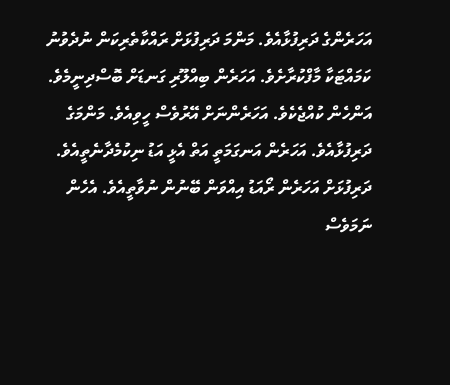އަހަރެންގެ ދަރިފުޅާއެވެ. މަންމަ ދަރިފުޅަށް ރައްކާތެރިކަން ނުދެވުނު ކަމައްޓަކާ މާފްކުރާށެވެ. އަހަރެން ބިއްލޫރި ގަނޑަށް ބޮސްދިނީމެވެ. އަންހެން ކުއްޖެކެވެ. އަހަރެންނަށް އޭރުވެސް ހީވިއެވެ. މަންމަގެ ދަރިފުޅާއެވެ. އަހަރެން އަނގަމަތީ އަތް އެޅީ އަޑު ނިކުމެދާނެތީއެވެ. ދަރިފުޅަށް އަހަރެން ރޯއަޑު އިއްވަން ބޭނުން ނުވާތީއެވެ. އެހެން ނަމަވެސް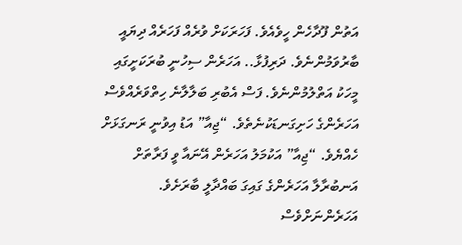އަތުން ފޫދާހެން ހީވެއެވެ. ފަހަރަކަށް ވުރެއް ފަހަރެއް ދިޔައީ ބާރުވަމުންނެވެ. ދަރިފުޅާ.. އަހަރެން ސިހުނީ ބުރަކަށީގައި މީހަކު އަތްލުމުންނެވެ. ފަސް އެބުރި ބަލާލާނެ ހިތްވަރެއްވެސް އަހަރެންގެ ހަށިގަނޑަކުނެތެވެ. “ޖިއާ” އަޑު އިވުނީ ރަނގަޅަށް ހެއްޔެވެ. “ޖިއާ” އަކުމަލު އަހަރެން އޭނައާ ވީ ފަރާތަށް އަނބުރާލާ އަހަރެންގެ ގައިގަ ބައްދާލީ ބާރަށެވެ. އަހަރެންނަށްވެސް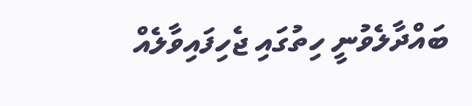ބައްދާލެވުނީ ހިތުގައި ޖެހިފައިވާލެއް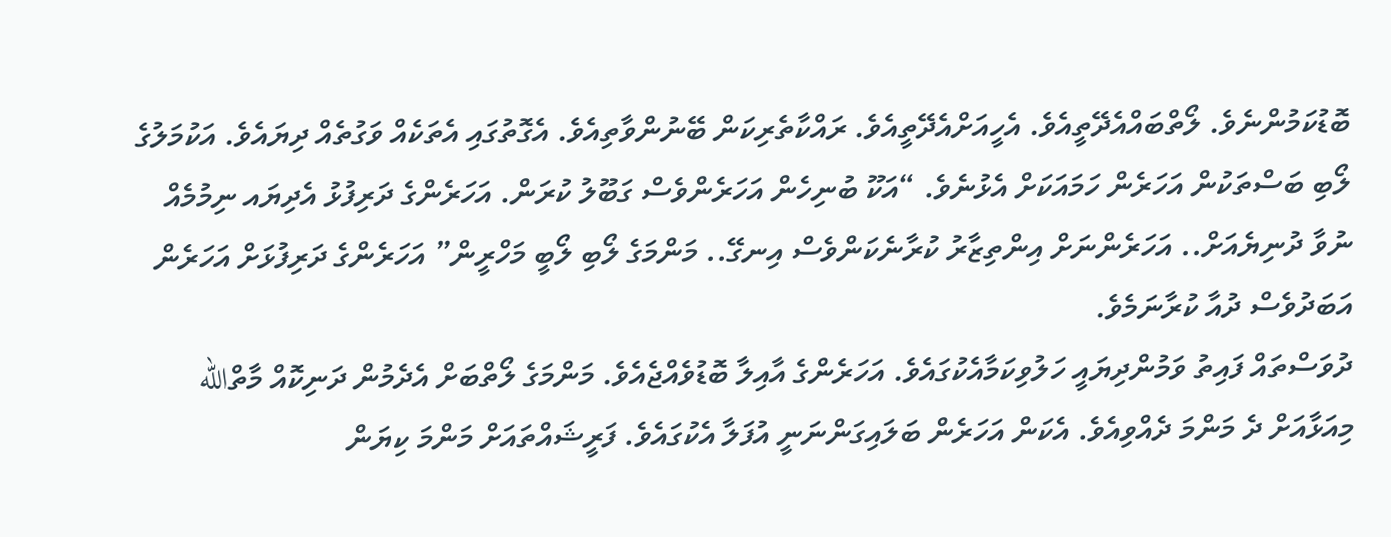ބޮޑުކަމުންނެވެ. ލޯތްބައްއެދޭތީއެވެ. އެހީއަށްއެދޭތީއެވެ. ރައްކާތެރިކަން ބޭނުންވާތިއެވެ. އެގޮތުގައި އެތަކެއް ވަގުތެއް ދިޔައެވެ. އަކުމަލުގެ ލޯބި ބަސްތަކުން އަހަރެން ހަމައަކަށް އެޅުނެވެ. “އަކޫ ބުނިހެން އަހަރެންވެސް ގަބޫލު ކުރަން. އަހަރެންގެ ދަރިފުޅު އެދިޔައ ނިމުމެއް ނުވާ ދުނިޔެއަށް.. އަހަރެންނަށް އިންތިޒާރު ކުރާނެކަންވެސް އިނގޭ.. މަންމަގެ ލޯބި ލޯބީ މަހްރީން” އަހަރެންގެ ދަރިފުޅަށް އަހަރެން އަބަދުވެސް ދުއާ ކުރާނަމެވެ.
ދުވަސްތައް ފައިތު ވަމުންދިޔައީ ހަލުވިކަމާއެކުގައެވެ. އަހަރެންގެ އާއިލާ ބޮޑުވެއްޖެއެވެ. މަންމަގެ ލޯތްބަށް އެދެމުން ދަނިކޮއް މާތްالله މިއަޅާއަށް ދެ މަންމަ ދެއްވިއެވެ. އެކަން އަހަރެން ބަލައިގަންނަނީ އުފަލާ އެކުގައެވެ. ފަރީޝައްތައަށް މަންމަ ކިޔަން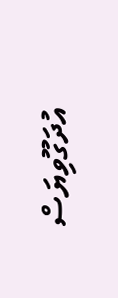އުދަގޫވިޔަސް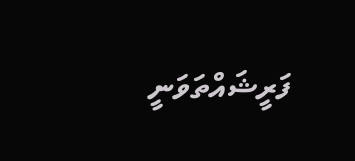ފަރީޝައްތަވަނީ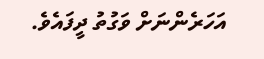އަހަރެންނަށް ވަގުތު ދީފައެވެ.